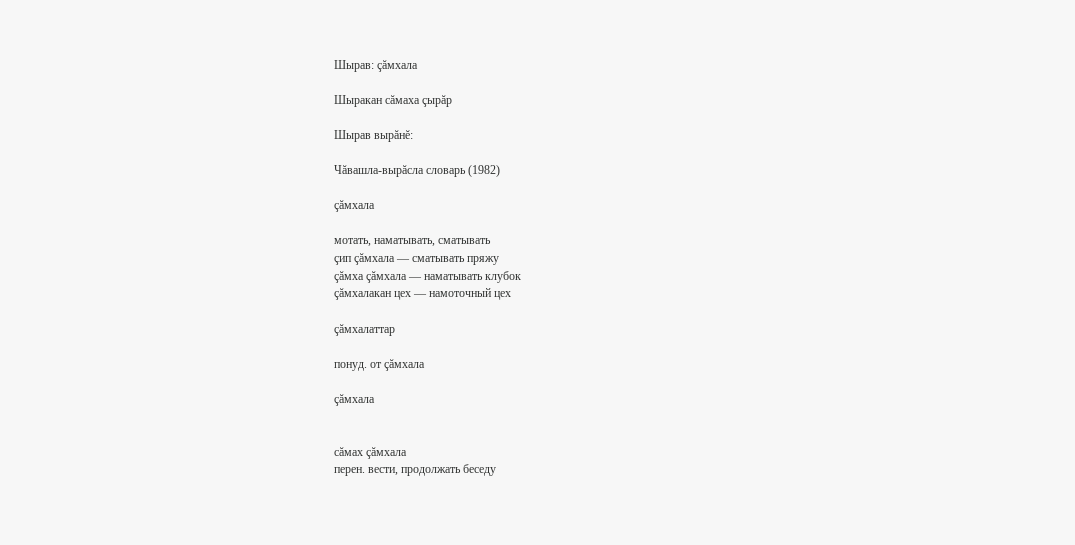Шырав: çăмхала

Шыракан сăмаха çырăр

Шырав вырăнĕ:

Чăвашла-вырăсла словарь (1982)

çăмхала

мотать, наматывать, сматывать
çип çăмхала — сматывать пряжу
çăмха çăмхала — наматывать клубок
çăмхалакан цех — намоточный цех

çăмхалаттар

понуд. от çăмхала

çăмхала


сăмах çăмхала
перен. вести, продолжать беседу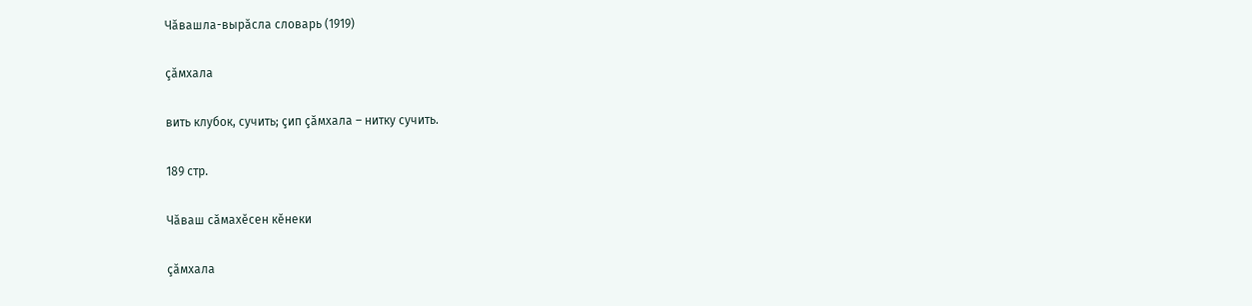Чăвашла-вырăсла словарь (1919)

çăмхала

вить клубок, сучить; çип çăмхала – нитку сучить.

189 стр.

Чăваш сăмахĕсен кĕнеки

çăмхала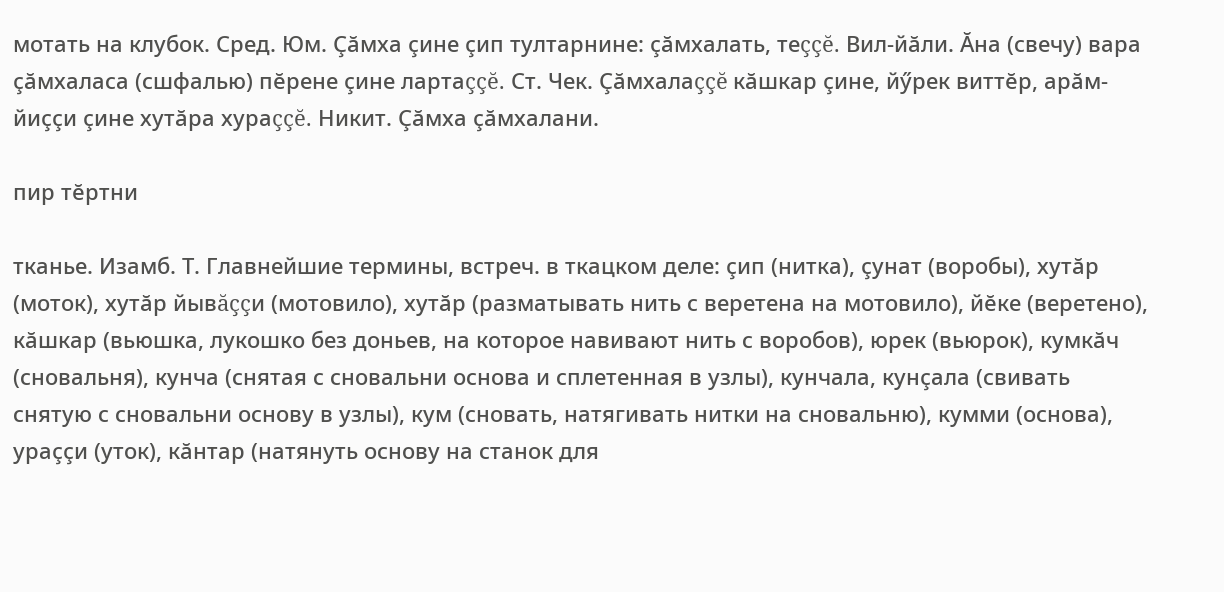мотать на клубок. Сред. Юм. Çăмха çине çип тултарнине: çăмхалать, теççĕ. Вил-йăли. Ăна (свечу) вара çăмхаласа (сшфалью) пĕрене çине лартаççĕ. Ст. Чек. Çăмхалаççĕ кăшкар çине, йӳрек виттĕр, арăм-йиççи çине хутăра хураççĕ. Никит. Çăмха çăмхалани.

пир тĕртни

тканье. Изамб. Т. Главнейшие термины, встреч. в ткацком деле: çип (нитка), çунат (воробы), хутăр (моток), хутăр йывăççи (мотовило), хутăр (разматывать нить с веретена на мотовило), йĕке (веретено), кăшкар (вьюшка, лукошко без доньев, на которое навивают нить с воробов), юрек (вьюрок), кумкăч (сновальня), кунча (снятая с сновальни основа и сплетенная в узлы), кунчала, кунçала (свивать снятую с сновальни основу в узлы), кум (сновать, натягивать нитки на сновальню), кумми (основа), ураççи (уток), кăнтар (натянуть основу на станок для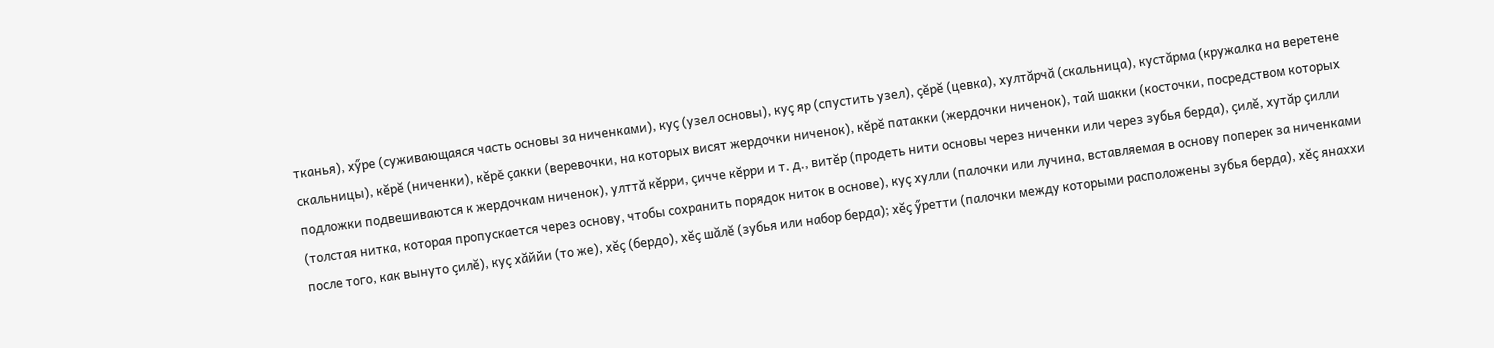тканья), хӳре (суживающаяся часть основы за ниченками), куç (узел основы), куç яр (спустить узел), çĕрĕ (цевка), хултăрчă (скальница), кустăрма (кружалка на веретене скальницы), кĕрĕ (ниченки), кĕрĕ çакки (веревочки, на которых висят жердочки ниченок), кĕрĕ патакки (жердочки ниченок), тай шакки (косточки, посредством которых подложки подвешиваются к жердочкам ниченок), улттă кĕрри, çичче кĕрри и т. д., витĕр (продеть нити основы через ниченки или через зубья берда), çилĕ, хутăр çилли (толстая нитка, которая пропускается через основу, чтобы сохранить порядок ниток в основе), куç хулли (палочки или лучина, вставляемая в основу поперек за ниченками после того, как вынуто çилĕ), куç хăййи (то же), хĕç (бердо), хĕç шăлĕ (зубья или набор берда); хĕç ӳретти (палочки между которыми расположены зубья берда), хĕç янаххи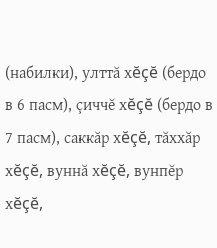(набилки), улттă хĕçĕ (бердо в 6 пасм), çиччĕ хĕçĕ (бердо в 7 пасм), саккăр хĕçĕ, тăххăр хĕçĕ, вуннă хĕçĕ, вунпĕр хĕçĕ,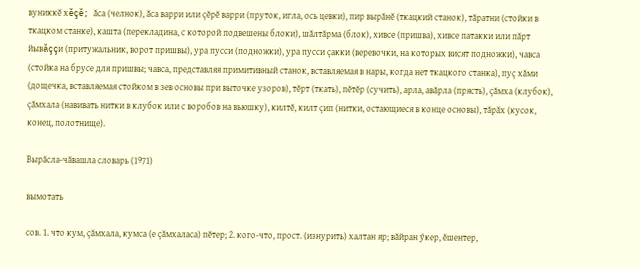вуниккĕ хĕçĕ; ăса (челнок), ăса варри или çĕрĕ варри (пруток, игла, ось цевки), пир вырăнĕ (ткацкий станок), тăратни (стойки в ткацком станке), кашта (перекладина, с которой подвешены блоки), шăлтăрма (блок), хивсе (пришва), хивсе патакки или пăрт йывăççи (притужальник, ворот пришвы), ура пусси (подножки), ура пусси çакки (веревочки, на которых висят подножки), чавса (стойка на брусе для пришвы; чавса, представляя примитивный станок, вставляемая в нары, когда нет ткацкого станка), пуç хăми (дощечка, вставляемая стойком в зев основы при выточке узоров), тĕрт (ткать), пĕтĕр (сучить), арла, авăрла (прясть), çăмха (клубок), çăмхала (навивать нитки в клубок или с воробов на вьюшку), килтĕ, килт çип (нитки, остающиеся в конце основы), тăрăх (кусок, конец, полотнище).

Вырӑсла-чӑвашла словарь (1971)

вымотать

сов. 1. что кум, çăмхала, кумса (е çăмхаласа) пĕтер; 2. кого-что, прост. (изнурить) халтан яр; вăйран ӳкер, ĕшентер,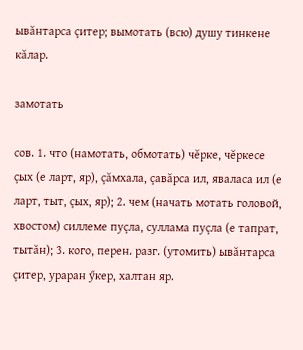ывăнтарса çитер; вымотать (всю) душу тинкене кăлар.

замотать

сов. 1. что (намотать, обмотать) чĕрке, чĕркесе çых (е ларт, яр), çăмхала, çавăрса ил, яваласа ил (е ларт, тыт, çых, яр); 2. чем (начать мотать головой, хвостом) силлеме пуçла, суллама пуçла (е тапрат, тытăн); 3. кого, перен. разг. (утомить) ывăнтарса çитер, ураран ӳкер, халтан яр.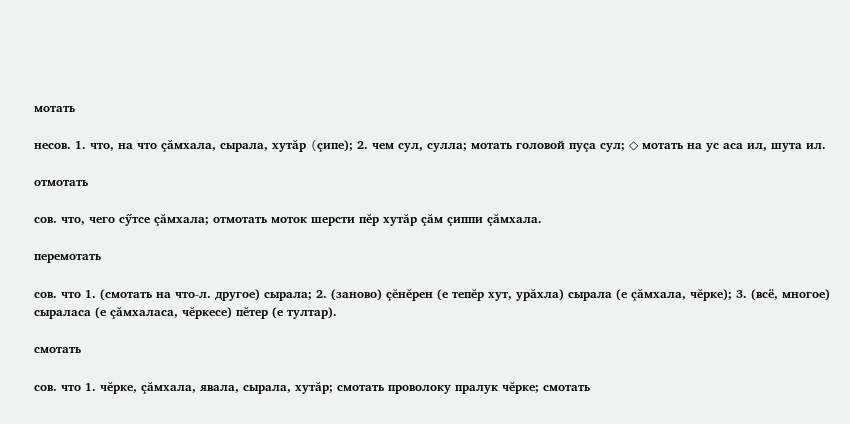мотать

несов. 1. что, на что çăмхала, сырала, хутăр (çипе); 2. чем сул, сулла; мотать головой пуçа сул; ◇ мотать на ус аса ил, шута ил.

отмотать

сов. что, чего сӳтсе çăмхала; отмотать моток шерсти пĕр хутăр çăм çиппи çăмхала.

перемотать

сов. что 1. (смотать на что-л. другое) сырала; 2. (заново) çĕнĕрен (е тепĕр хут, урăхла) сырала (е çăмхала, чĕрке); 3. (всё, многое) сыраласа (е çăмхаласа, чĕркесе) пĕтер (е тултар).

смотать

сов. что 1. чĕрке, çăмхала, явала, сырала, хутăр; смотать проволоку пралук чĕрке; смотать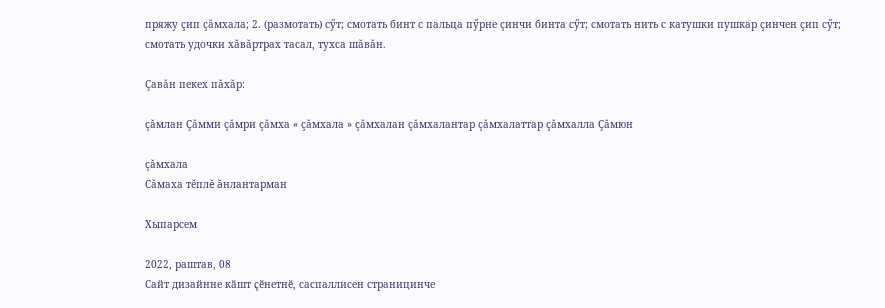пряжу çип çăмхала; 2. (размотать) сӳт; смотать бинт с пальца пӳрне çинчи бинта сӳт; смотать нить с катушки пушкар çинчен çип сӳт; смотать удочки хăвăртрах тасал, тухса шăвăн.

Çавăн пекех пăхăр:

çăмлан Çăмми çăмри çăмха « çăмхала » çăмхалан çăмхалантар çăмхалаттар çăмхалла Çăмюн

çăмхала
Сăмаха тĕплĕ ăнлантарман

Хыпарсем

2022, раштав, 08
Сайт дизайнне кӑшт ҫӗнетнӗ, саспаллисен страницинче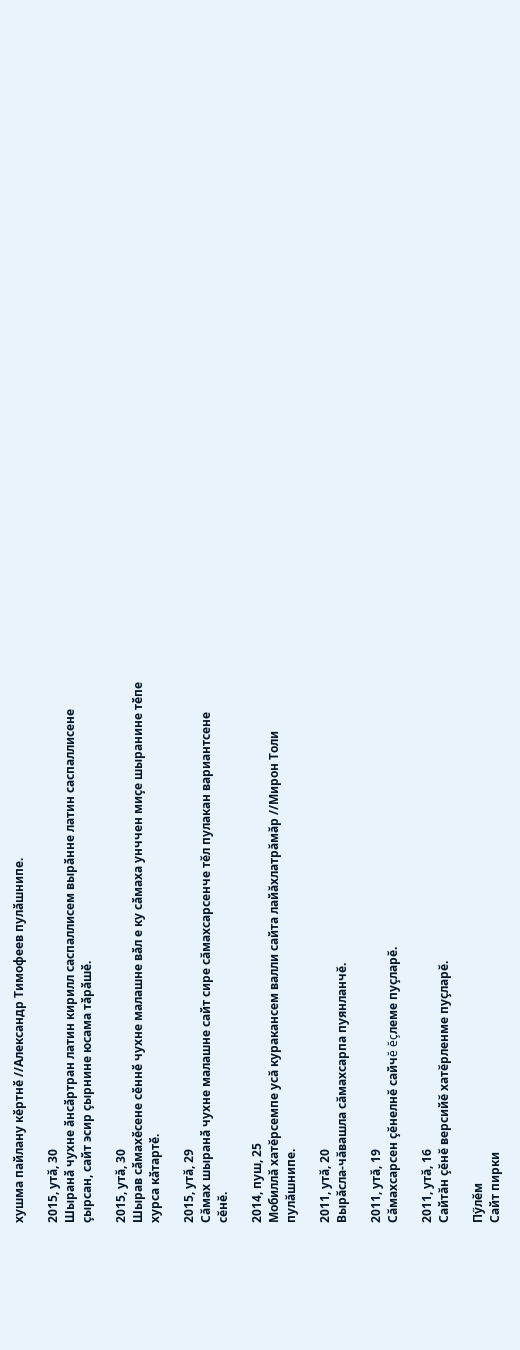хушма пайлану кӗртнӗ //Александр Тимофеев пулӑшнипе.

2015, утă, 30
Шыранӑ чухне ӑнсӑртран латин кирилл саспаллисем вырӑнне латин саспаллисене ҫырсан, сайт эсир ҫырнине юсама тӑрӑшӗ.

2015, утă, 30
Шырав сӑмахӗсене сӗннӗ чухне малашне вӑл е ку сӑмаха унччен миҫе шыранине тӗпе хурса кӑтартӗ.

2015, утă, 29
Сăмах шыранӑ чухне малашне сайт сире сăмахсарсенче тĕл пулакан вариантсене сĕнĕ.

2014, пуш, 25
Мобиллă хатĕрсемпе усă куракансем валли сайта лайăхлатрăмăр //Мирон Толи пулăшнипе.

2011, утă, 20
Вырăсла-чăвашла сăмахсарпа пуянланчĕ.

2011, утă, 19
Сăмахсарсен çĕнелнĕ сайчĕ ĕçлеме пуçларĕ.

2011, утă, 16
Сайтăн çĕнĕ версийĕ хатĕрленме пуçларĕ.

Пӳлĕм
Сайт пирки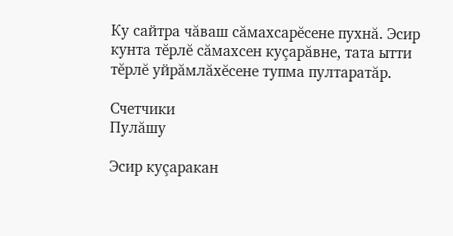Ку сайтра чăваш сăмахсарĕсене пухнă. Эсир кунта тĕрлĕ сăмахсен куçарăвне, тата ытти тĕрлĕ уйрăмлăхĕсене тупма пултаратăр.

Счетчики
Пулăшу

Эсир куçаракан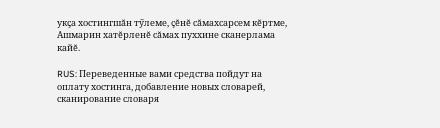укçа хостингшăн тӳлеме, çĕнĕ сăмахсарсем кĕртме, Ашмарин хатĕрленĕ сăмах пуххине сканерлама кайĕ.

RUS: Переведенные вами средства пойдут на оплату хостинга, добавление новых словарей, сканирование словаря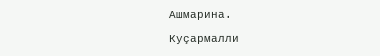Ашмарина.

Куçармалли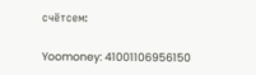счётсем:

Yoomoney: 41001106956150